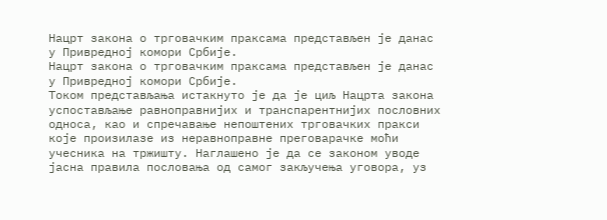Нацрт закона о трговачким праксама представљен је данас у Привредној комори Србије.
Нацрт закона о трговачким праксама представљен је данас у Привредној комори Србије.
Током представљања истакнуто је да је циљ Нацрта закона успостављање равноправнијих и транспарентнијих пословних односа, као и спречавање непоштених трговачких пракси које произилазе из неравноправне преговарачке моћи учесника на тржишту. Наглашено је да се законом уводе јасна правила пословања од самог закључења уговора, уз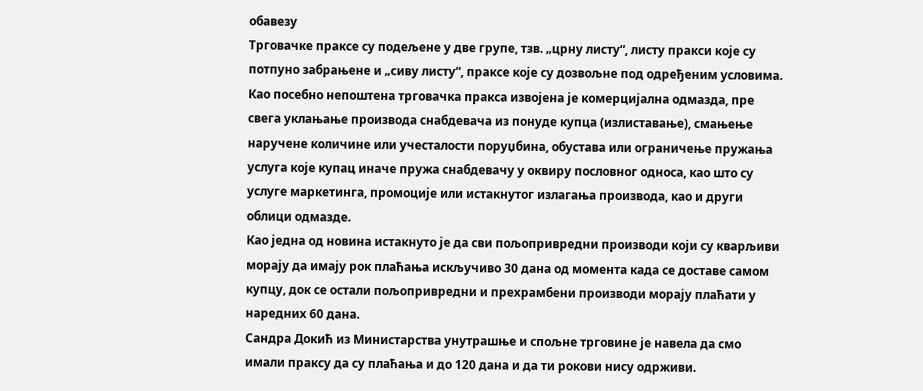обавезу
Трговачке праксе су подељене у две групе, тзв. „црну листу“, листу пракси које су потпуно забрањене и „сиву листу“, праксе које су дозвољне под одређеним условима. Као посебно непоштена трговачка пракса извојена је комерцијална одмазда, пре свега уклањање производа снабдевача из понуде купца (излиставање), смањење наручене количине или учесталости поруџбина, обустава или ограничење пружања услуга које купац иначе пружа снабдевачу у оквиру пословног односа, као што су услуге маркетинга, промоције или истакнутог излагања производа, као и други облици одмазде.
Као једна од новина истакнуто је да сви пољопривредни производи који су кварљиви морају да имају рок плаћања искључиво 30 дана од момента када се доставе самом купцу, док се остали пољопривредни и прехрамбени производи морају плаћати у наредних 60 дана.
Сандра Докић из Министарства унутрашње и спољне трговине је навела да смо имали праксу да су плаћања и до 120 дана и да ти рокови нису одрживи.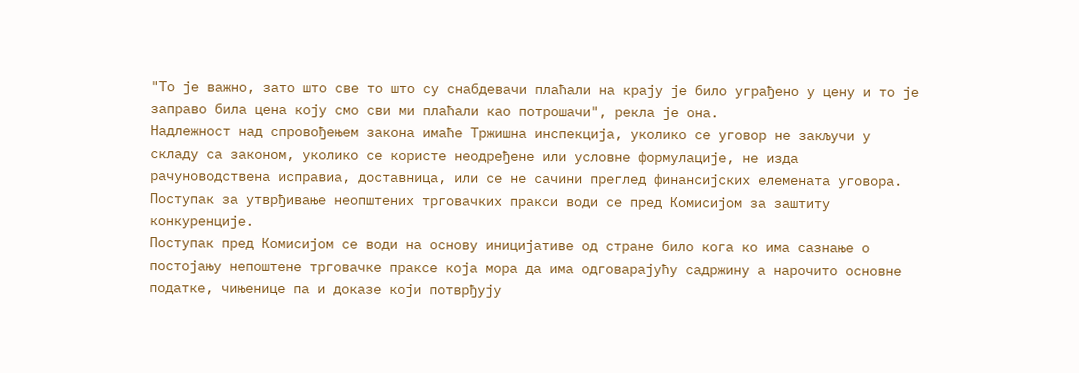"То је важно, зато што све то што су снабдевачи плаћали на крају је било уграђено у цену и то је заправо била цена коју смо сви ми плаћали као потрошачи", рекла је она.
Надлежност над спровођењем закона имаће Тржишна инспекција, уколико се уговор не закључи у складу са законом, уколико се користе неодређене или условне формулације, не изда рачуноводствена исправиа, доставница, или се не сачини преглед финансијских елемената уговора. Поступак за утврђивање неопштених трговачких пракси води се пред Комисијом за заштиту конкуренције.
Поступак пред Комисијом се води на основу иницијативе од стране било кога ко има сазнање о постојању непоштене трговачке праксе која мора да има одговарајућу садржину а нарочито основне податке, чињенице па и доказе који потврђују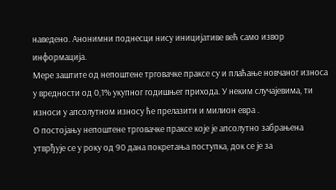наведено. Анонимни поднесци нису иницијативе већ само извор информација.
Мере заштите од непоштене трговачке праксе су и плаћање новчаног износа у вредности од 0,1% укупног годишњег прихода. У неким случајевима, ти износи у апсолутном износу ће прелазити и милион евра .
О постојању непоштене трговачке праксе које је апсолутно забрањена утврђује се у року од 90 дана покретања поступка, док се је за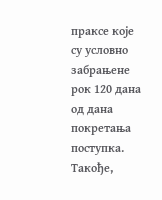праксе које су условно забрањене рок 120 дана од дана покретања поступка.
Такође,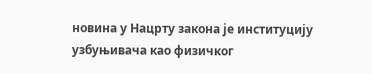новина у Нацрту закона је институцију узбуњивача као физичког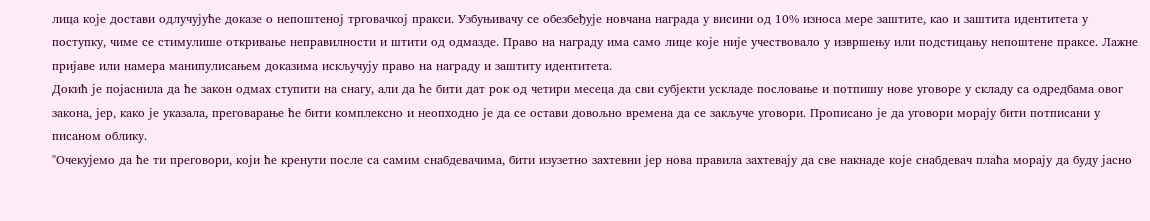лица које достави одлучујуће доказе о непоштеној трговачкој пракси. Узбуњивачу се обезбеђује новчана награда у висини од 10% износа мере заштите, као и заштита идентитета у поступку, чиме се стимулише откривање неправилности и штити од одмазде. Право на награду има само лице које није учествовало у извршењу или подстицању непоштене праксе. Лажне пријаве или намера манипулисањем доказима искључују право на награду и заштиту идентитета.
Докић је појаснила да ће закон одмах ступити на снагу, али да ће бити дат рок од четири месеца да сви субјекти ускладе пословање и потпишу нове уговоре у складу са одредбама овог закона, јер, како је указала, преговарање ће бити комплексно и неопходно је да се остави довољно времена да се закључе уговори. Прописано је да уговори морају бити потписани у писаном облику.
"Очекујемо да ће ти преговори, који ће кренути после са самим снабдевачима, бити изузетно захтевни јер нова правила захтевају да све накнаде које снабдевач плаћа морају да буду јасно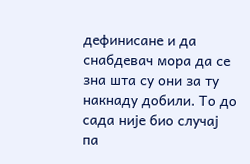дефинисане и да снабдевач мора да се зна шта су они за ту накнаду добили. То до сада није био случај па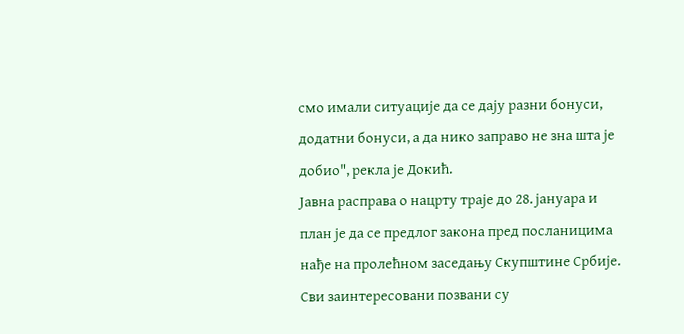смо имали ситуације да се дају разни бонуси, додатни бонуси, а да нико заправо не зна шта је добио", рекла је Докић.
Јавна расправа о нацрту траје до 28. јануара и план је да се предлог закона пред посланицима нађе на пролећном заседању Скупштине Србије.
Сви заинтересовани позвани су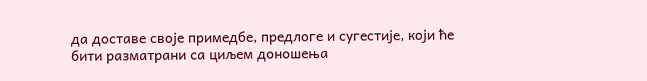да доставе своје примедбе, предлоге и сугестије, који ће бити разматрани са циљем доношења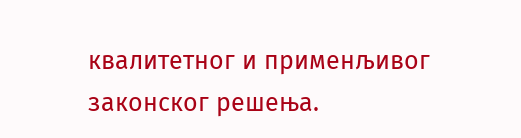квалитетног и применљивог законског решења.